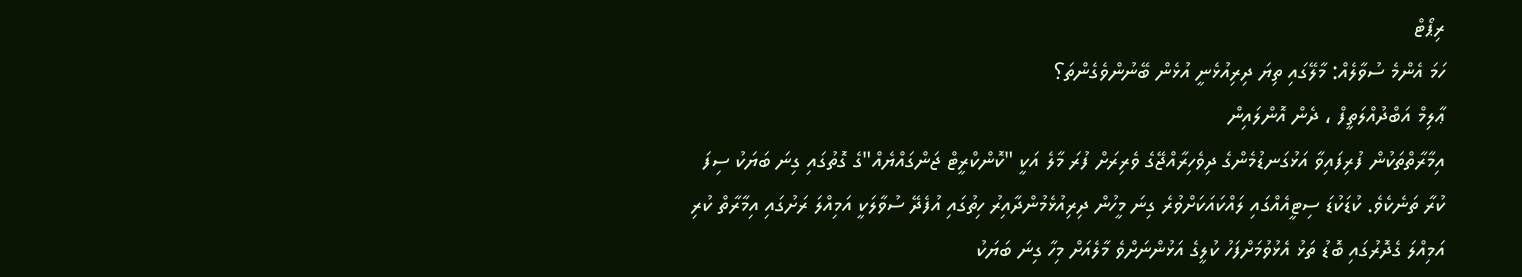ރިޕޯޓް
ހަމަ އެންމެ ސުވާލެއް: މާލޭގައި ތިޔަ ދިރިއުޅެނީ އުޅެން ބޭނުންވެގެންތަ؟
ޢާލިމް އަބްދުއްލަތީފް ، ދެން އޮންލައިން
އިމާރާތްތަކުން ފުރިފައިވާ އަޅުގަނޑުމެންގެ ދިވެހިރާއްޖޭގެ ވެރިރަށް ފުރަ މާލެ އަކީ "ކޮންކްރީޓް ޖަންގައްޔެއް"ގެ ގޮތުގައި ގިނަ ބަޔަކު ސިފަ ކުރާ ތަނެކެވެ. ކުޑަކުޑަ ސިޓީއެއްގައި ލައްކައަކަށްވުރެ ގިނަ މީހުން ދިރިއުޅެމުންދާއިރު ހިތުގައި އުފެދޭ ސުވާލަކީ އަމިއްލަ ރަށުގައި އިމާރާތް ކުރި އަމިއްލަ ގެދޮރުގައި ބޮޑު ތަޅު އެޅުވުމަށްފަހު ކުލީގެ އަޅުންނަށްވެ މާލެއަށް މިހާ ގިނަ ބަޔަކު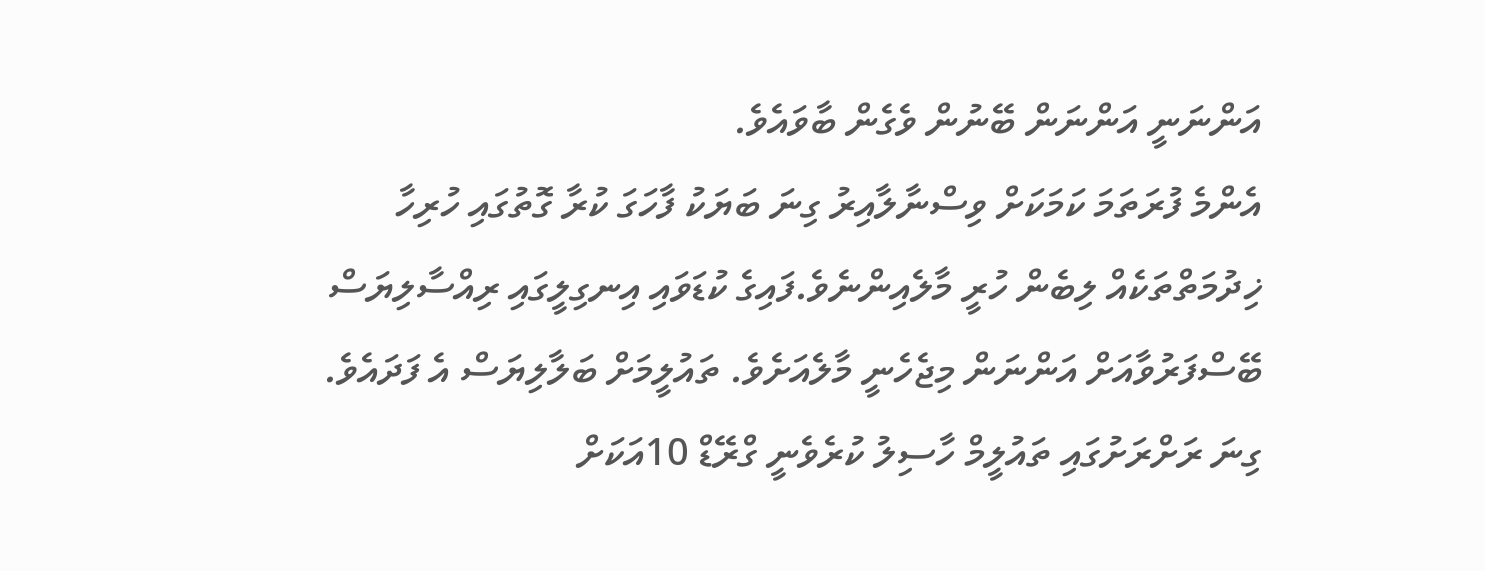އަންނަނީ އަންނަން ބޭނުން ވެގެން ބާވައެވެ.
އެންމެ ފުރަތަމަ ކަމަކަށް ވިސްނާލާއިރު ގިނަ ބަޔަކު ފާހަގަ ކުރާ ގޮތުގައި ހުރިހާ ޚިދުމަތްތަކެއް ލިބެން ހުރީ މާލެއިންނެވެ.ފައިގެ ކުޑަވައި އިނގިލީގައި ރިއްސާލިޔަސް ބޭސްފަރުވާއަށް އަންނަން މިޖެހެނީ މާލެއަށެވެ. ތައުލީމަށް ބަލާލިޔަސް އެ ފަދައެވެ. ގިނަ ރަށްރަށުގައި ތައުލީމް ހާސިލު ކުރެވެނީ ގްރޭޑް 10އަކަށް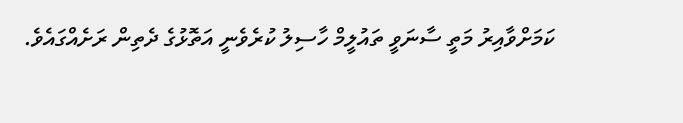ކަމަށްވާއިރު މަތީ ސާނަވީ ތައުލީމް ހާސިލު ކުރެވެނީ އަތޮޅުގެ ދެތިން ރަށެއްގައެވެ.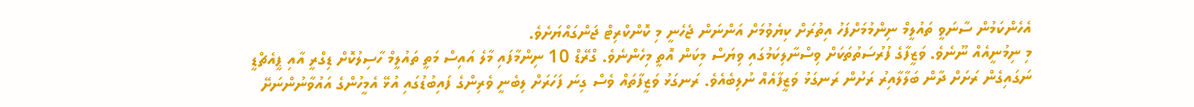އެހެންކަމުން ސާނަވީ ތައުލީމް ނިންމުމަށްފަހު އިތުރަށް ކިޔެވުމަށް އަންނަން ޖެހެނީ މި ކޮންކްރިޓް ޖަންގައްޔަށެވެ.
މި ނިމުނީއެއް ނޫނެވެ. ވަޒީފާގެ ފުރުސަތުތަކަށް ވިސްނާލިކަމުގައި ވިޔަސް މިކަން އޮތީ މިހެންނެވެ. ގްރޭޑް 10 ނިންމާފައި މާލެ އައިސް މަތީ ތައުލީމް ހާސިލުކޮށް ޑިގްރީ އާއި ޕީއެޗްޑީ ނަގައިގެން ރަށަށް ދާން ބަލާލާއިރު ރަށުން ރަނގަޅު ވަޒީފާއެއް ނުލިބެއެވެ. ރަނގަޅު ވަޒީފާތައް ވެސް ގިނަ ފަހަރަށް ލިބެނީ ވެރިންގެ ފައިބުޑުގައި އުޅޭ އެމީހުންގެ އައުވާނުންނަށޭ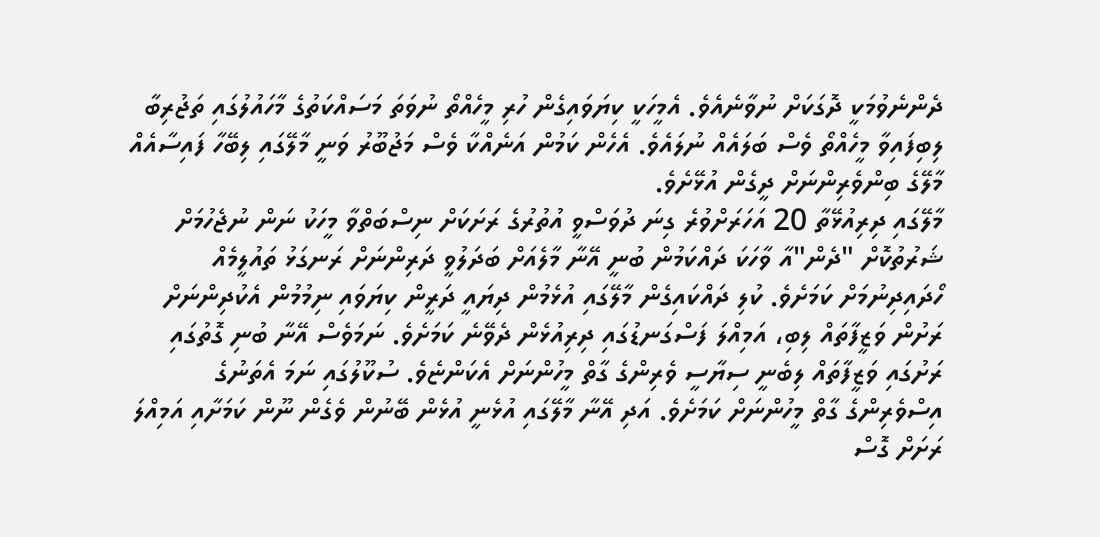ދެންނެވުމަކީ ދޮގަކަށް ނުވާނެއެވެ. އެމީހަކީ ކިޔަވައިގެން ހުރި މީހެއްތޯ ނުވަތަ މަސައްކަތުގެ މާހައުލުގައި ތަޖުރިބާ ލިބިފައިވާ މީހެއްތޯ ވެސް ބަލައެއް ނުލައެވެ. އެހެން ކަމުން އަނެއްކާ ވެސް މަޖުބޫރު ވަނީ މާލޭގައި ލިބޭހާ ފައިސާއެއް މާލޭގެ ބިންވެރިންނަށް ދީގެން އުޅޭށެވެ.
މާލޭގައި ދިރިއުޅޭތާ 20 އަހަރަށްވުރެ ގިނަ ދުވަސްވީ އުތުރުގެ ރަށަކަށް ނިސްބަތްވާ މީހަކު ނަން ނުޖެހުމަށް ޝަރުތުކޮށް "ދެން"އާ ވާހަކަ ދައްކަމުން ބުނީ އޭނާ މާލެއަށް ބަދަލުވީ ދަރިންނަށް ރަނގަޅު ތައުލީމެއް ހޯދައިދިނުމަށް ކަމަށެވެ. ކުލި ދައްކައިގެން މާލޭގައި އުޅެމުން ދިޔައީ ދަރީން ކިޔަވައި ނިމުމުން އެކުދިންނަށް ރަށުން ވަޒީފާތައް ލިބި، އަމިއްލަ ފަސްގަނޑުގައި ދިރިއުޅެން ދެވޭނެ ކަމަށެވެ. ނަމަވެސް އޭނާ ބުނި ގޮތުގައި ރަށުގައި ވަޒީފާތައް ލިބެނީ ސިޔާސީ ވެރިންގެ ގާތް މީހުންނަށް އެކަންޏެވެ. ސުކޫލުގައި ނަމަ އެތަނުގެ އިސްވެރިންގެ ގާތް މީހުންނަށް ކަމަށެވެ. އަދި އޭނާ މާލޭގައި އުޅެނީ އުޅެން ބޭނުން ވެގެން ނޫން ކަމަށާއި އަމިއްލަ ރަށަށް ގޮސް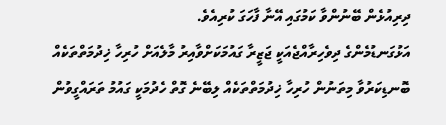ދިރިއުޅެން ބޭނުންވާ ކަމުގައި އޭނާ ފާހަގަ ކުރިއެވެ.
އަޅުގަނޑުމެންގެ ދިވެހިރާއްޖެއަކީ ޖަޒީރާ ގައުމަކަށްވާއިރު މާލެއަށް ހުރިހާ ޚިދުމަތްތަކެއް ބޮނޑިކަރުވާ މިތަނުން ހުރިހާ ޚިދުމަތްތަކެއް ލިބޭނެ ގޮތް ހެދުމަކީ ގައުމު ތަރައްގީވުން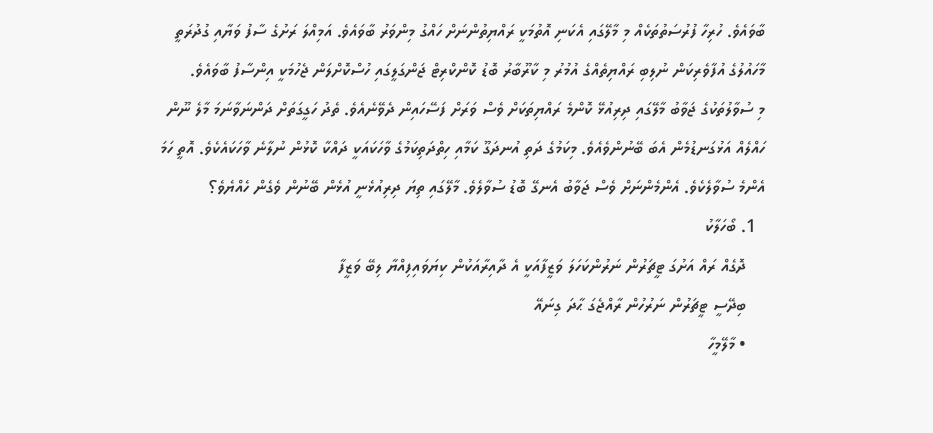ބާވައެވެ. ހުރިހާ ފުރުސަތުތަކެއް މި މާލޭގައި އެކަނި އޮތުމަކީ ރައްޔިތުންނަށް ހައްގު މިންވަރު ބާވައެވެ. އަމިއްލަ ރަށުގެ ސާފު ވަޔާއި ގުދުރަތީ މާހައުލުގެ އުފާވެރިކަން ނުލިބި ރައްޔިތެއްގެ އުމުރު މި ކާރޫބާރު ބޮޑު ކޮންކްރިޓް ޖަންގަލީގައި ހުސްކޮށްލަން ޖެހުމަކީ އިންސާފު ބާވައެވެ.
މި ސުވާލުތަކުގެ ޖަވާބު މާލޭގައި ދިރިއުޅޭ ކޮންމެ ރައްޔިތަކަށް ވެސް ވަރަށް ފަސޭހައިން ދެވޭނެއެވެ. ތެދު ހަގީގަތަށް ދަންނަވާނަމަ މާލެ ނޫން ހައްލެއް އަޅުގަނޑުމެން އެބަ ބޭނުންވެއެވެ. މިކަމުގެ ދަތި އުނދަގޫ ކަމާއި ހިތްދަތިކަމުގެ ވާހަކައަކީ ދައްކާ ކޮޅުން ނުލާނެ ވާހަކައެކެވެ. އޮތީ ހަމަ އެންމެ ސުވާލެކެވެ. އެންމެންނަށް ވެސް ޖަވާބު އެނގޭ ބޮޑު ސުވާލެވެ. މާލޭގައި ތިޔަ ދިރިއުޅެނީ އުޅެން ބޭނުން ވެގެން ހެއްޔެވެ؟
  1. ބޯހަލާކު
    ދޮގެއް ރައް އަށުގަ ޓީޗަރުން ނަރުންކަހަލަ ވަޒީފާއަކީ އެ ދާއިރާއަކުން ކިޔަވައިފިއްޔާ ލިބޭ ވަޒީފާ
    ބިދޭސީ ޓީޗަރުން ނަރުހުން ރާއްޖެގަ ޙާދަ ގިނައޭ
    • މާލޭމީހާ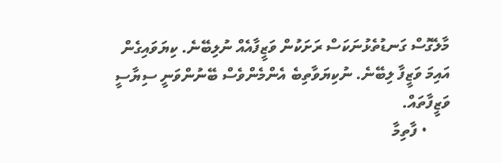މާލެގޮސް ގަނޑުތެޅުނަކަސް ރަށަކުން ވަޒީފާއެއް ނުލިބޭނެ. ކިޔަވައިގެން އައިމަ ވަޒީފާ ލިބޭނެ. ނުކިޔަވާތިބެ އެންމެންވެސް ބޭނުންވަނީ ސިޔާސީ ވަޒީފާތައް.
      • ފާތިމާ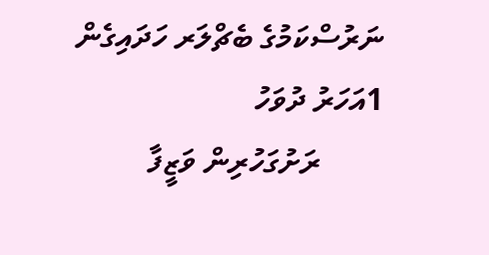ނަރުސްކަމުގެ ބެޗްލަރ ހަދައިގެން 1އަހަރު ދުވަހު
        ރަށުގަހުރިން ވަޒީފާ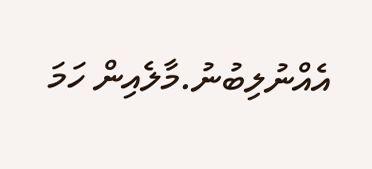އެއްނުލިބުނު.މާލެއިން ހަމަ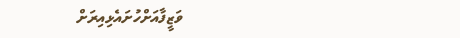ވަޒީފާއަށްހުށައެޅިއިރަށް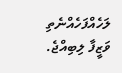ލަހެއްފަހެއްނެތި ވަޒީފާ ލިބިއްޖެ.